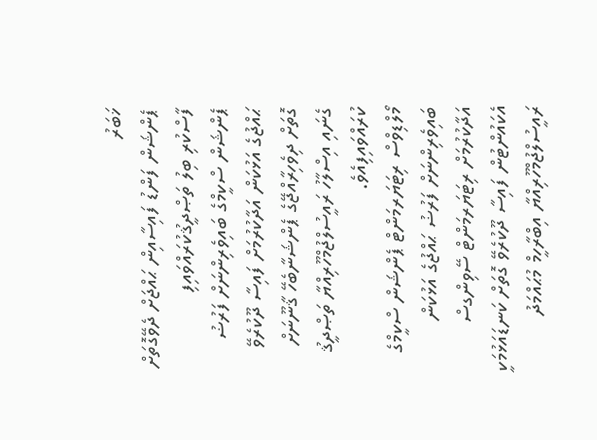ޚަބަރު
ޕެންޝަން ފަންޑު ފައިސާއިން ޙައްޖަށް ދެވޭގޮތަށް ފާސްކުރި ބިލު ތަޞްދީޤުކުރައްވައިފި
ޕެންޝަން ސްކީމްގެ ބައިވެރިންނަށް ފަރުޟު ޙައްޖުގެ އަޅުކަން އަދާކުރުމަށް ފައިސާ ދޫކުރެވޭ ގޮތަށް ދިވެހިރާއްޖޭގެ ޕެންޝަނާބެހޭ ޤާނޫނަށް ގެނައި އިސްލާހު ރައީސުލްޖުމްހޫރިއްޔާ ތަޞްދީޤު ކުރައްވައިފިއެވެ.
މޯލްޑިވްސް ރިޓަޔަރމަންޓް ޕެންޝަން ސްކީމްގެ ބައިވެރިންނަށް ފަރުޟު ޙައްޖުގެ އަޅުކަން އަދާކުރުމަށް ރިޓަޔަރމަންޓް ސޭވިންގސް އެކައުންޓުން ފައިސާ ދޫކުރެވޭ ގޮތަށް ކަނޑައަޅުމަކީ ރައީސުލްޖުމްހޫރިއްޔާ އިބްރާހީމް މުޙައްމަދު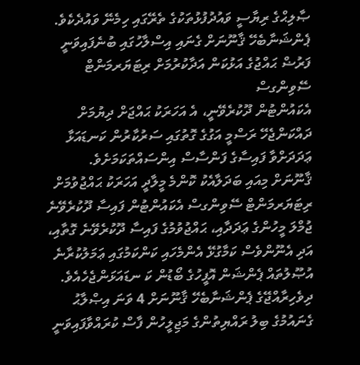ޞާލިޙްގެ ރިޔާސީ ވައުދުފުޅުތަކުގެ ތެރޭގައި ހިމެނޭ ވައުދެކެވެ.
ޕެންޝަނާބެހޭ ޤާނޫނަށް ގެނައި އިސްލާހުގައި ބުނެފައިވަނީ ފަރުޟް ޙައްޖުގެ އަޅުކަން އަދާކުރުމަށް ރިޓަޔަރމަންޓް ސޭވިންގސް
އެކައުންޓުން ދޫކުރެވޭނީ، އެ އަހަރަކު ޙައްޖަށް ދިޔުމަށް ދައްކަންޖެހޭ ރަސްމީ އަގުގެ ގޮތުގައި ސަރުކާރުން ކަނޑައަޅާ ޢަދަދަށްވާ ފައިސާގެ ފަންސާސް އިންސައްތަކަމަށެވެ.
ޤާނޫނަށް މިއައި ބަދަލާއެކު ކޮންމެ މީލާދީ އަހަރަކު ޙައްޖުވުމަށް ރިޓަޔަރމަންޓް ސޭވިންގސް އެކައުންޓުން ފައިސާ ދޫކުރެވޭނެ ޖުމްލަ މީހުންގެ ޢަދަދާއި، ޙައްޖުވުމުގެ ފައިސާ ދޫކުރެވޭނެ ގޮތާއި، އަދި އެނޫންވެސް ކަމާގުޅޭ އެންމެހައި ކަންކަމުގައި ޢަމަލުކުރާނެ އުޞޫލުތައް ޕެންޝަން އޮފީހުގެ ބޯޑުން ކަ ނޑައަޅަންޖެހެއެވެ.
ދިވެހިރާއްޖޭގެ ޕެންޝަނާބެހޭ ޤާނޫނަށް 4 ވަނަ އިޞްލާޙު ގެނައުމުގެ ބިލު ރައްޔިތުންގެ މަޖިލީހުން ފާސް ކުރައްވާފައިވަނީ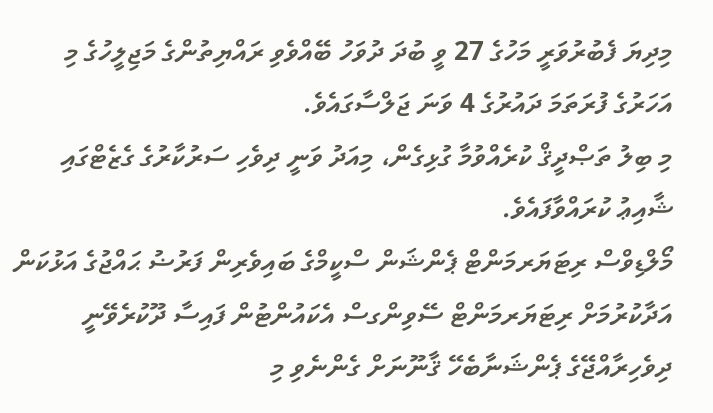މިދިޔަ ފެބުރުވަރީ މަހުގެ 27 ވީ ބުދަ ދުވަހު ބޭއްވެވި ރައްޔިތުންގެ މަޖިލީހުގެ މި އަހަރުގެ ފުރަތަމަ ދައުރުގެ 4 ވަނަ ޖަލްސާގައެވެ.
މި ބިލު ތަޞްދީޤް ކުރެއްވުމާ ގުޅިގެން، މިއަދު ވަނީ ދިވެހި ސަރުކާރުގެ ގެޒެޓްގައި ޝާއިޢު ކުރައްވާފައެވެ.
މޯލްޑިވްސް ރިޓަޔަރމަންޓް ޕެންޝަން ސްކީމްގެ ބައިވެރިން ފަރުޟު ޙައްޖުގެ އަޅުކަން އަދާކުރުމަށް ރިޓަޔަރމަންޓް ސޭވިންގސް އެކައުންޓުން ފައިސާ ދޫކުރެވޭނީ ދިވެހިރާއްޖޭގެ ޕެންޝަނާބެހޭ ޤާނޫނަށް ގެންނެވި މި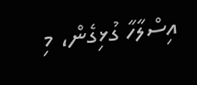އިސްލާހާ ގުޅިގެން، މި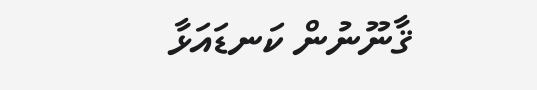ޤާނޫނުން ކަނޑައަޅާ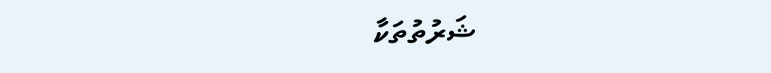ޝަރުތުތަކާ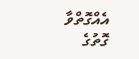އެއްގޮތްވާ ގޮތުގެ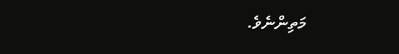މަތިންނެވެ.